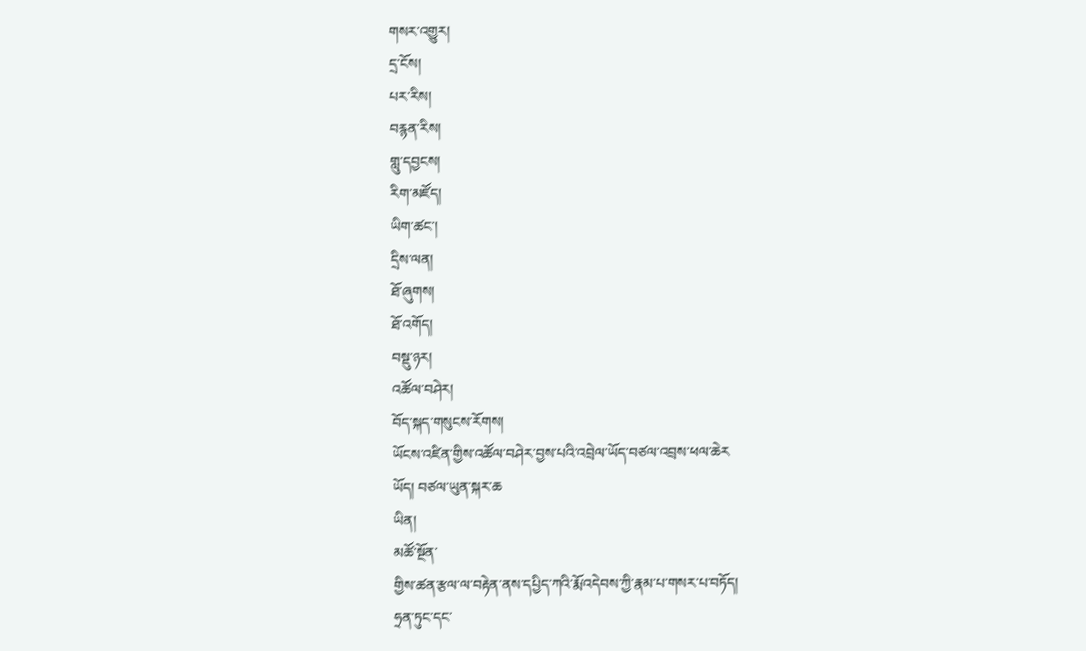གསར་འགྱུར།
དྲ་ངོས།
པར་རིས།
བརྙན་རིས།
གླུ་དབྱངས།
རིག་མཛོད།
ཡིག་ཚང་།
དྲིས་ལན།
ཐོ་ཞུགས།
ཐོ་འགོད།
བསྡུ་ཉར།
འཚོལ་བཤེར།
བོད་སྐད་གསུངས་རོགས།
ཡོངས་འཛིན་གྱིས་འཚོལ་བཤེར་བྱས་པའི་འབྲེལ་ཡོད་བཙལ་འབྲས་ཕལ་ཆེར
ཡོད། བཙལ་ཡུན་སྐར་ཆ
ཡིན།
མཚོ་སྔོན་
གྱིས་ཚན་རྩལ་ལ་བརྟེན་ནས་དཔྱིད་ཀའི་རྨོ་འདེབས་ཀྱི་རྣམ་པ་གསར་པ་བཏོད།
ཧྲན་ཏུང་དང་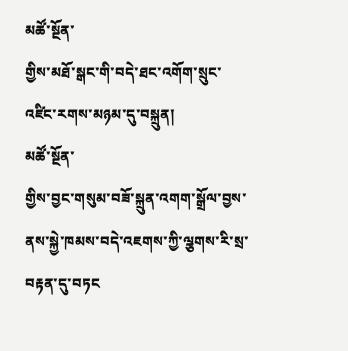མཚོ་སྔོན་
གྱིས་མཐོ་སྒང་གི་བདེ་ཐང་འགོག་སྲུང་འཛིང་རགས་མཉམ་དུ་བསྐྲུན།
མཚོ་སྔོན་
གྱིས་བྱང་གསུམ་བཟོ་སྐྲུན་འགག་སྒྲོལ་བྱས་ནས་སྐྱེ་ཁམས་བདེ་འཇགས་ཀྱི་ལྕགས་རི་སྲ་བརྟན་དུ་བཏང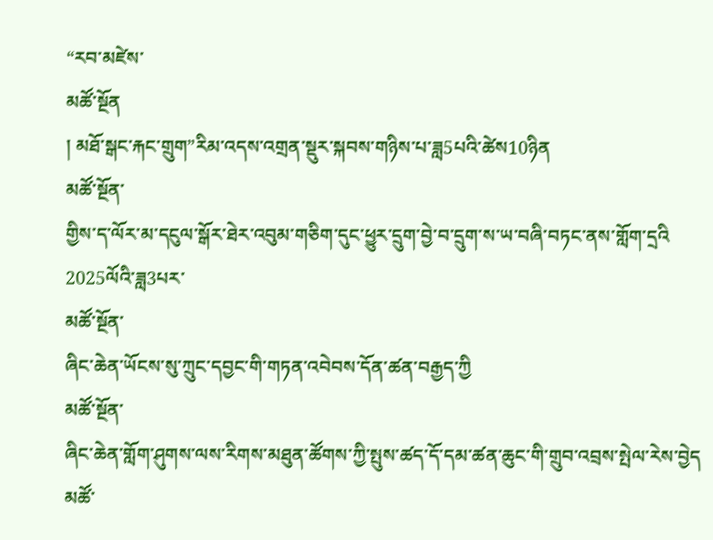“རབ་མཛེས་
མཚོ་སྔོན
། མཐོ་སྒང་རྐང་གྲུག”རིམ་འདས་འགྲན་སྡུར་སྐབས་གཉིས་པ་ཟླ5པའི་ཚེས10ཉིན
མཚོ་སྔོན་
གྱིས་ད་ལོར་མ་དངུལ་སྒོར་ཐེར་འབུམ་གཅིག་དུང་ཕྱུར་དྲུག་བྱེ་བ་དྲུག་ས་ཡ་བཞི་བཏང་ནས་གློག་དྲའི
2025ལོའི་ཟླ3པར་
མཚོ་སྔོན་
ཞིང་ཆེན་ཡོངས་སུ་ཀྲུང་དབྱང་གི་གཏན་འབེབས་དོན་ཚན་བརྒྱད་ཀྱི
མཚོ་སྔོན་
ཞིང་ཆེན་གློག་ཤུགས་ལས་རིགས་མཐུན་ཚོགས་ཀྱི་སྤུས་ཚད་དོ་དམ་ཚན་ཆུང་གི་གྲུབ་འབྲས་སྤེལ་རེས་བྱེད
མཚོ་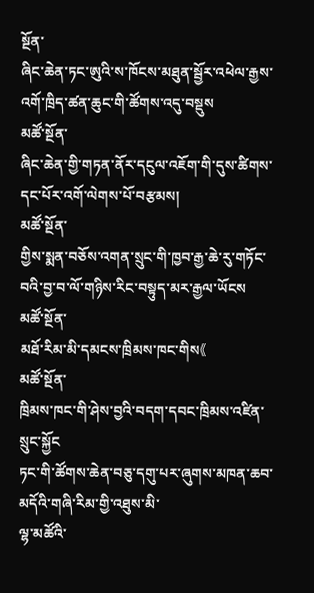སྔོན་
ཞིང་ཆེན་ཏང་ཨུའི་ས་ཁོངས་མཐུན་སྦྱོར་འཕེལ་རྒྱས་འགོ་ཁྲིད་ཚན་ཆུང་གི་ཚོགས་འདུ་བསྡུས
མཚོ་སྔོན་
ཞིང་ཆེན་གྱི་གཏན་ནོར་དངུལ་འཇོག་གི་དུས་ཚིགས་དང་པོར་འགོ་ལེགས་པོ་བརྩམས།
མཚོ་སྔོན་
གྱིས་སྨན་བཅོས་འགན་སྲུང་གི་ཁྱབ་རྒྱ་ཆེ་རུ་གཏོང་བའི་བྱ་བ་ལོ་གཉིས་རིང་བསྟུད་མར་རྒྱལ་ཡོངས
མཚོ་སྔོན་
མཐོ་རིམ་མི་དམངས་ཁྲིམས་ཁང་གིས《
མཚོ་སྔོན་
ཁྲིམས་ཁང་གི་ཤེས་བྱའི་བདག་དབང་ཁྲིམས་འཛིན་སྲུང་སྐྱོང
ཏང་གི་ཚོགས་ཆེན་བཅུ་དགུ་པར་ཞུགས་མཁན་ཆབ་མདོའི་གཞི་རིམ་གྱི་འཐུས་མི་
ལྷ་མཚོའི་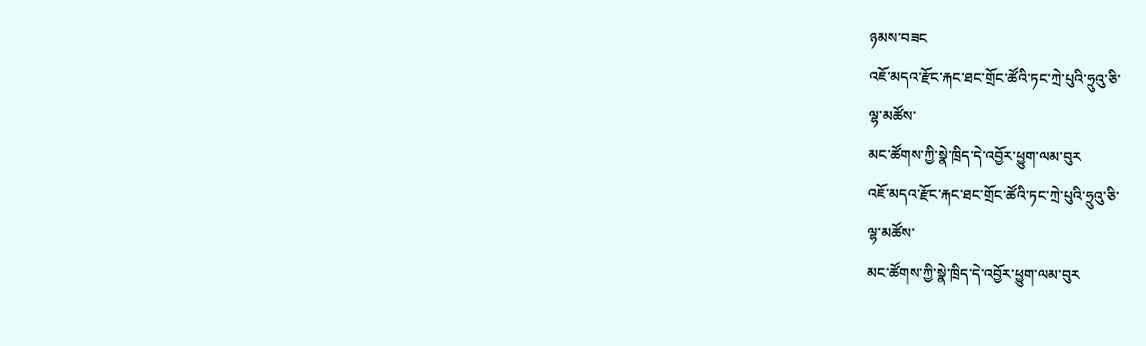ཉམས་བཟང
འཇོ་མདའ་རྫོང་རྐང་ཐང་གྲོང་ཚོའི་ཏང་ཀྲེ་པུའི་ཧྲུའུ་ཅི་
ལྷ་མཚོས་
མང་ཚོགས་ཀྱི་སྣེ་ཁྲིད་དེ་འབྱོར་ཕྱུག་ལམ་བུར
འཇོ་མདའ་རྫོང་རྐང་ཐང་གྲོང་ཚོའི་ཏང་ཀྲེ་པུའི་ཧྲུའུ་ཅི་
ལྷ་མཚོས་
མང་ཚོགས་ཀྱི་སྣེ་ཁྲིད་དེ་འབྱོར་ཕྱུག་ལམ་བུར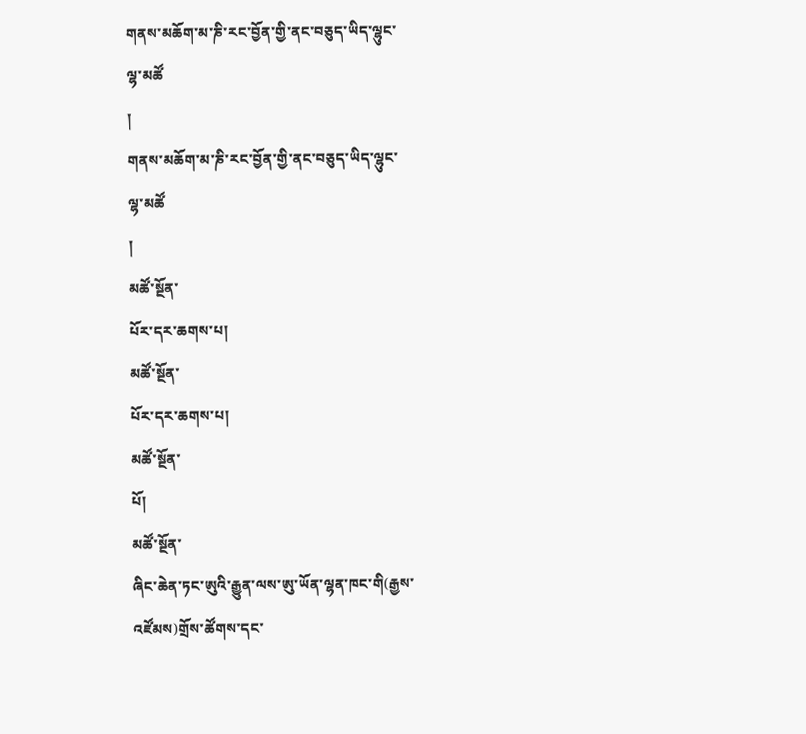གནས་མཆོག་མ་ཎི་རང་བྱོན་གྱི་ནང་བཅུད་ཡིད་ལྷུང་
ལྷ་མཚོ
།
གནས་མཆོག་མ་ཎི་རང་བྱོན་གྱི་ནང་བཅུད་ཡིད་ལྷུང་
ལྷ་མཚོ
།
མཚོ་སྔོན་
པོར་དར་ཆགས་པ།
མཚོ་སྔོན་
པོར་དར་ཆགས་པ།
མཚོ་སྔོན་
པོ།
མཚོ་སྔོན་
ཞིང་ཆེན་ཏང་ཨུའི་རྒྱུན་ལས་ཨུ་ཡོན་ལྷན་ཁང་གི(རྒྱས་འཛོམས)གྲོས་ཚོགས་དང་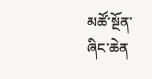མཚོ་སྔོན་
ཞིང་ཆེན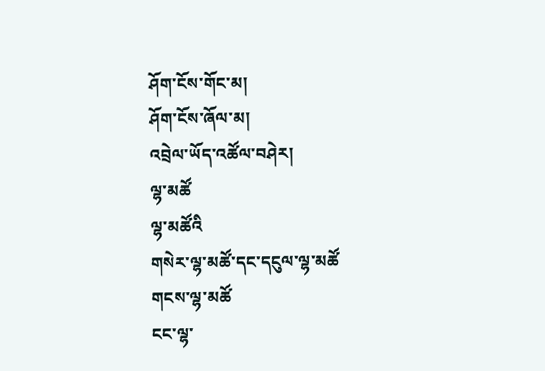ཤོག་ངོས་གོང་མ།
ཤོག་ངོས་ཞོལ་མ།
འབྲེལ་ཡོད་འཚོལ་བཤེར།
ལྷ་མཚོ
ལྷ་མཚོའི
གསེར་ལྷ་མཚོ་དང་དངུལ་ལྷ་མཚོ
གངས་ལྷ་མཚོ
ངང་ལྷ་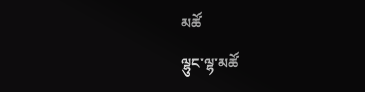མཚོ
ལྷུང་ལྷ་མཚོ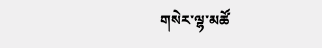གསེར་ལྷ་མཚོ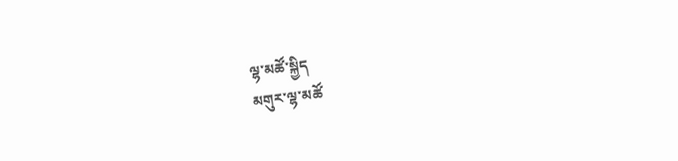ལྷ་མཚོ་སྐྱིད
མགུར་ལྷ་མཚོ